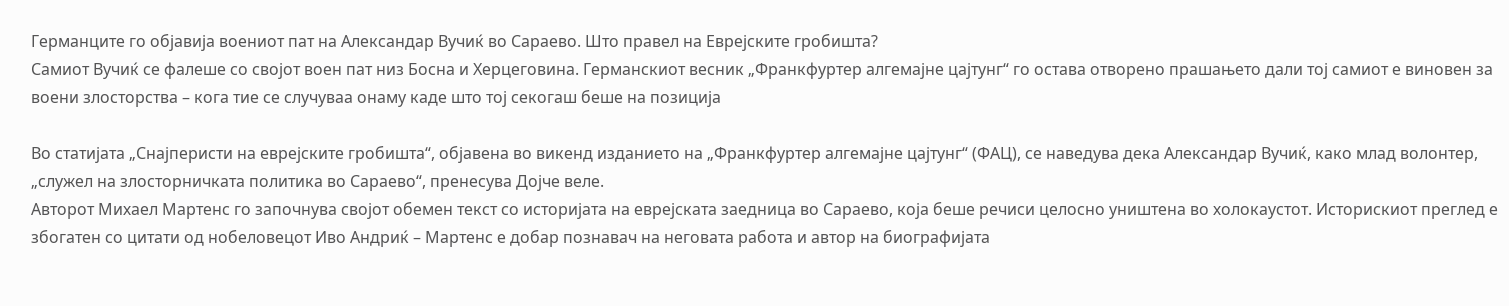Германците го објавија воениот пат на Александар Вучиќ во Сараево. Што правел на Еврејските гробишта?
Самиот Вучиќ се фалеше со својот воен пат низ Босна и Херцеговина. Германскиот весник „Франкфуртер алгемајне цајтунг“ го остава отворено прашањето дали тој самиот е виновен за воени злосторства – кога тие се случуваа онаму каде што тој секогаш беше на позиција

Во статијата „Снајперисти на eврејските гробишта“, објавена во викенд изданието на „Франкфуртер алгемајне цајтунг“ (ФАЦ), се наведува дека Александар Вучиќ, како млад волонтер, „служел на злосторничката политика во Сараево“, пренесува Дојче веле.
Авторот Михаел Мартенс го започнува својот обемен текст со историјата на еврејската заедница во Сараево, која беше речиси целосно уништена во холокаустот. Историскиот преглед е збогатен со цитати од нобеловецот Иво Андриќ – Мартенс е добар познавач на неговата работа и автор на биографијата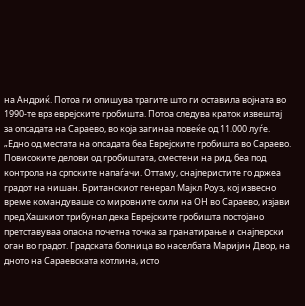на Андриќ. Потоа ги опишува трагите што ги оставила војната во 1990-те врз еврејските гробишта. Потоа следува краток извештај за опсадата на Сараево, во која загинаа повеќе од 11.000 луѓе.
„Едно од местата на опсадата беа Еврејските гробишта во Сараево. Повисоките делови од гробиштата, сместени на рид, беа под контрола на српските напаѓачи. Оттаму, снајперистите го држеа градот на нишан. Британскиот генерал Мајкл Роуз, кој извесно време командуваше со мировните сили на ОН во Сараево, изјави пред Хашкиот трибунал дека Еврејските гробишта постојано претставуваа опасна почетна точка за гранатирање и снајперски оган во градот. Градската болница во населбата Маријин Двор, на дното на Сараевската котлина, исто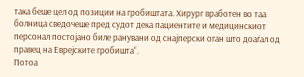така беше цел од позиции на гробиштата. Хирург вработен во таа болница сведочеше пред судот дека пациентите и медицинскиот персонал постојано биле ранувани од снајперски оган што доаѓал од правец на Еврејските гробишта“.
Потоа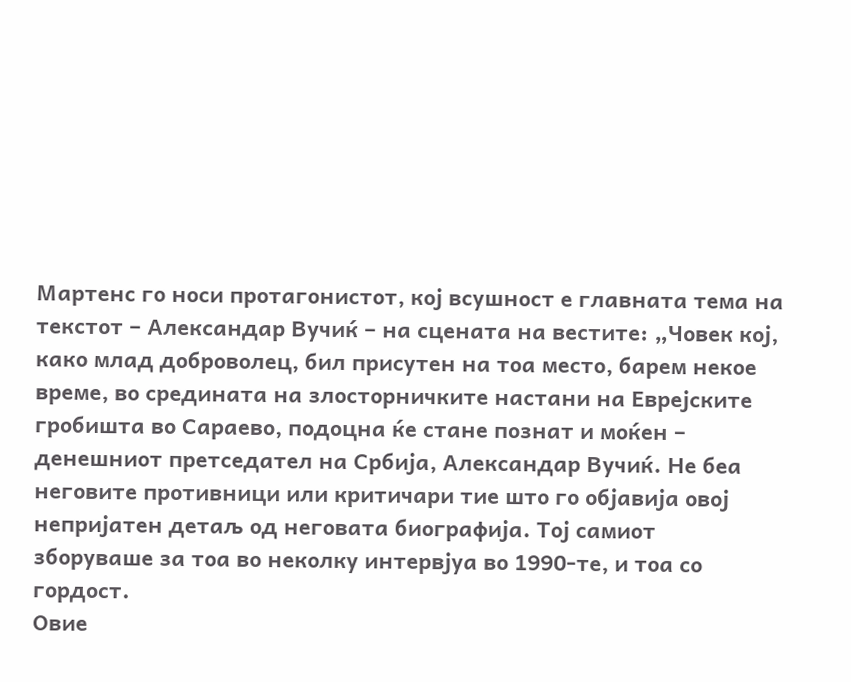Мартенс го носи протагонистот, кој всушност е главната тема на текстот – Александар Вучиќ – на сцената на вестите: „Човек кој, како млад доброволец, бил присутен на тоа место, барем некое време, во средината на злосторничките настани на Еврејските гробишта во Сараево, подоцна ќе стане познат и моќен – денешниот претседател на Србија, Александар Вучиќ. Не беа неговите противници или критичари тие што го објавија овој непријатен детаљ од неговата биографија. Тој самиот зборуваше за тоа во неколку интервјуа во 1990-те, и тоа со гордост.
Овие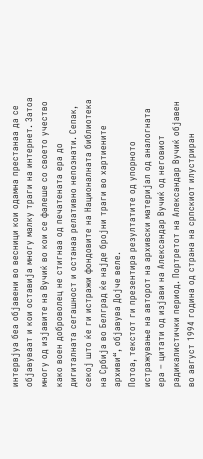интервјуа беа објавени во весници кои одамна престанаа да се објавуваат и кои оставија многу малку траги на интернет. Затоа многу од изјавите на Вучиќ во кои се фалеше со своето учество како воен доброволец не стигнаа од печатената ера до дигиталната сегашност и останаа релативно непознати. Сепак, секој што ќе ги истражи фондовите на Националната библиотека на Србија во Белград ќе најде бројни траги во хартиените архиви“, објавува Дојче веле.
Потоа, текстот ги презентира резултатите од упорното истражување на авторот на архивски материјал од аналогната ера – цитати од изјави на Александар Вучиќ од неговиот радикалистички период. Портретот на Александар Вучиќ објавен во август 1994 година од страна на српскиот илустриран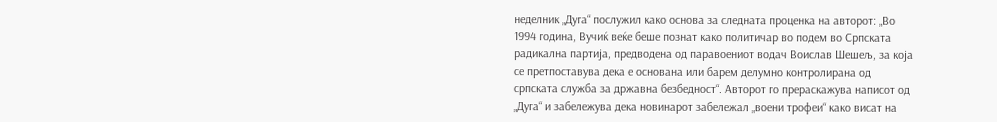неделник „Дуга“ послужил како основа за следната проценка на авторот: „Во 1994 година, Вучиќ веќе беше познат како политичар во подем во Српската радикална партија, предводена од паравоениот водач Воислав Шешељ, за која се претпоставува дека е основана или барем делумно контролирана од српската служба за државна безбедност“. Авторот го прераскажува написот од „Дуга“ и забележува дека новинарот забележал „воени трофеи“ како висат на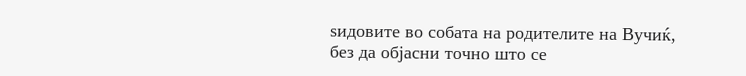ѕидовите во собата на родителите на Вучиќ, без да објасни точно што се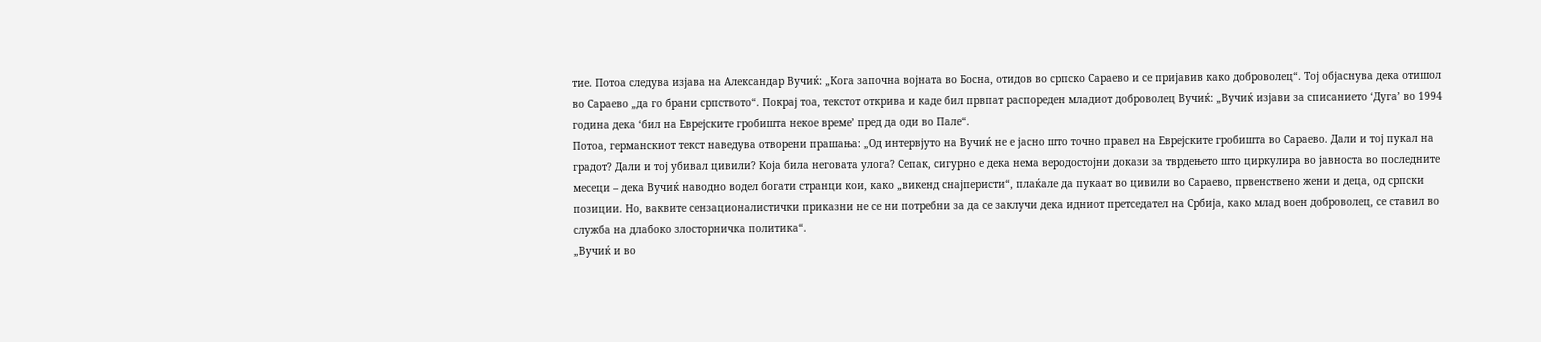тие. Потоа следува изјава на Александар Вучиќ: „Кога започна војната во Босна, отидов во српско Сараево и се пријавив како доброволец“. Тој објаснува дека отишол во Сараево „да го брани српството“. Покрај тоа, текстот открива и каде бил првпат распореден младиот доброволец Вучиќ: „Вучиќ изјави за списанието ‘Дуга’ во 1994 година дека ‘бил на Еврејските гробишта некое време’ пред да оди во Пале“.
Потоа, германскиот текст наведува отворени прашања: „Од интервјуто на Вучиќ не е јасно што точно правел на Еврејските гробишта во Сараево. Дали и тој пукал на градот? Дали и тој убивал цивили? Која била неговата улога? Сепак, сигурно е дека нема веродостојни докази за тврдењето што циркулира во јавноста во последните месеци – дека Вучиќ наводно водел богати странци кои, како „викенд снајперисти“, плаќале да пукаат во цивили во Сараево, првенствено жени и деца, од српски позиции. Но, ваквите сензационалистички приказни не се ни потребни за да се заклучи дека идниот претседател на Србија, како млад воен доброволец, се ставил во служба на длабоко злосторничка политика“.
„Вучиќ и во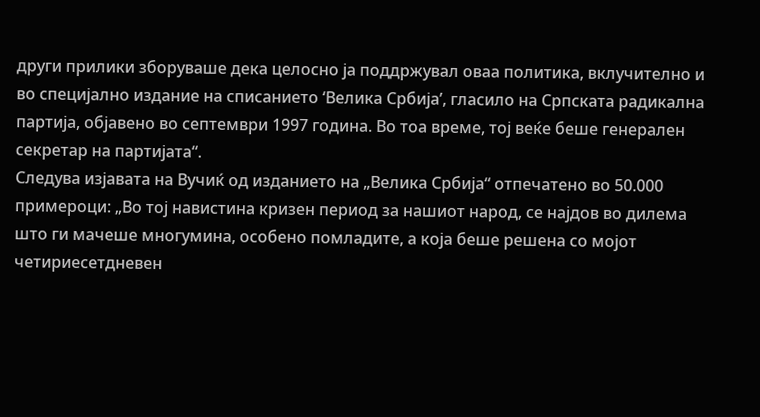други прилики зборуваше дека целосно ја поддржувал оваа политика, вклучително и во специјално издание на списанието ‘Велика Србија’, гласило на Српската радикална партија, објавено во септември 1997 година. Во тоа време, тој веќе беше генерален секретар на партијата“.
Следува изјавата на Вучиќ од изданието на „Велика Србија“ отпечатено во 50.000 примероци: „Во тој навистина кризен период за нашиот народ, се најдов во дилема што ги мачеше многумина, особено помладите, а која беше решена со мојот четириесетдневен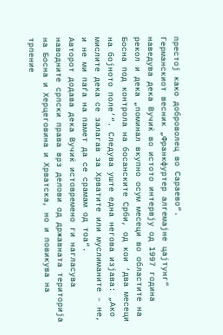престој како доброволец во Сараево“.
Германскиот весник „Франкфуртер алгемајне цајтунг“ наведува дека Вучиќ во истото интервју од 1997 година рекол и дека „поминал вкупно осум месеци во областите на Босна под контрола на босанските Срби, од кои ‘два месеци на бојното поле’“. Следува уште една негова изјава: „Ако мислите дека се залагав за Хрватите или муслиманите – не, и не ми паѓа на памет да се срамам од тоа“.
Авторот додава дека Вучиќ истовремено ги нагласува наводните српски права врз делови од државната територија на Босна и Херцеговина и Хрватска, но и повикува на трпение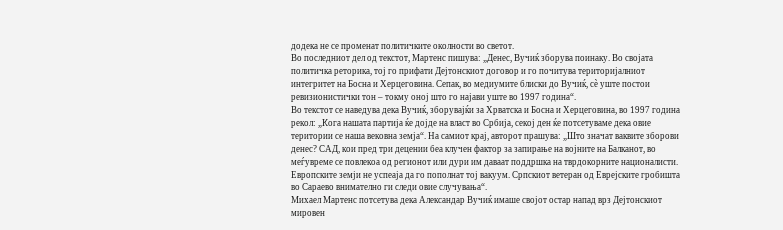додека не се променат политичките околности во светот.
Во последниот дел од текстот, Мартенс пишува: „Денес, Вучиќ зборува поинаку. Во својата политичка реторика, тој го прифати Дејтонскиот договор и го почитува територијалниот интегритет на Босна и Херцеговина. Сепак, во медиумите блиски до Вучиќ, сè уште постои ревизионистички тон – токму оној што го најави уште во 1997 година“.
Во текстот се наведува дека Вучиќ, зборувајќи за Хрватска и Босна и Херцеговина, во 1997 година рекол: „Кога нашата партија ќе дојде на власт во Србија, секој ден ќе потсетуваме дека овие територии се наша вековна земја“. На самиот крај, авторот прашува: „Што значат ваквите зборови денес? САД, кои пред три децении беа клучен фактор за запирање на војните на Балканот, во меѓувреме се повлекоа од регионот или дури им даваат поддршка на тврдокорните националисти. Европските земји не успеаја да го пополнат тој вакуум. Српскиот ветеран од Еврејските гробишта во Сараево внимателно ги следи овие случувања“.
Михаел Мартенс потсетува дека Александар Вучиќ имаше својот остар напад врз Дејтонскиот мировен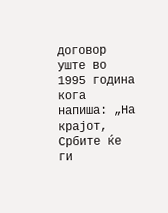договор уште во 1995 година кога напиша: „На крајот, Србите ќе ги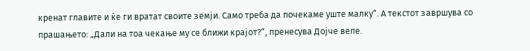кренат главите и ќе ги вратат своите земји. Само треба да почекаме уште малку“. А текстот завршува со прашањето: „Дали на тоа чекање му се ближи крајот?“, пренесува Дојче веле.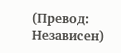(Превод: Независен)